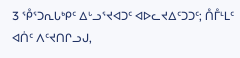3 ᕾᕐᑐᕆᒐᒃᑭᑦ ᐃᒡᓗᕐᔪᐊᑐᑦ ᐊᐅᓚᔪᐃᑦᑐᑐᑦ; ᑍᒤᒻᒪᑦ ᐊᑏᑦ ᐱᑦᔪᑎᒋᓗᒍ,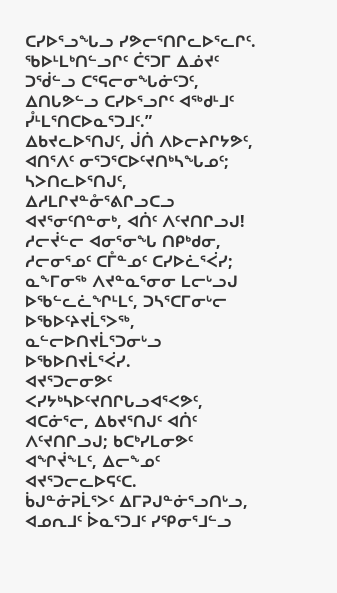ᑕᓯᐅᕐᓗᖓᓗ ᓯᕗᓕᕐᑎᒋᓚᐅᕐᓚᒋᑦ.
ᖃᐅᒻᒪᒃᑎᓪᓗᒋᑦ ᑖᕐᑐᒥ ᐃᓅᔪᑦ ᑐᖂᓪᓗ ᑕᕐᕋᓕᓂᖓᓃᑦᑐᑦ, ᐃᑎᒐᕗᓪᓗ ᑕᓯᐅᕐᓗᒋᑦ ᐊᖅᑯᒻᒧᑦ ᓮᒻᒪᕐᑎᑕᐅᓇᕐᑐᒧᑦ.”
ᐃᑲᔪᓚᐅᕐᑎᒍᑦ, ᒎᑏ ᐱᐅᓕᔨᒋᔭᕗᑦ, ᐊᑎᕐᐱᑦ ᓂᕐᑐᕐᑕᐅᑦᔪᑎᒃᓴᖓᓄᑦ; ᓴᐳᑎᓚᐅᕐᑎᒍᑦ, ᐃᓱᒪᒋᔪᓐᓁᕐᕕᒋᓗᑕᓗ ᐊᔪᕐᓂᑦᑎᓐᓂᒃ, ᐊᑏᑦ ᐱᑦᔪᑎᒋᓗᒍ!
ᓱᓕᔫᓪᓕ ᐊᓂᕐᓂᖓ ᑎᑭᒃᑯᓂ, ᓱᓕᓂᕐᓄᑦ ᑕᒤᓐᓄᑦ ᑕᓯᐅᓛᕐᐹᓯ; ᓇᖕᒥᓂᖅ ᐱᔪᓐᓇᕐᓂᓂ ᒪᓕᒡᓗᒍ ᐅᖃᓪᓚᓛᖏᒻᒪᑦ, ᑐᓴᕐᑕᒥᓂᒡᓕ ᐅᖃᐅᑦᔨᔪᒫᕐᐳᖅ, ᓇᓪᓕᐅᑎᔪᒫᕐᑐᓂᒡᓗ ᐅᖃᐅᑎᔪᒫᕐᐹᓯ.
ᐊᔪᕐᑐᓕᓂᕗᑦ ᐸᓯᔭᒃᓴᐅᑦᔪᑎᒋᒐᓗᐊᕐᐸᕗᑦ, ᐊᑕᓃᕐᓕ, ᐃᑲᔪᕐᑎᒍᑦ ᐊᑏᑦ ᐱᑦᔪᑎᒋᓗᒍ; ᑲᑕᒃᓯᒪᓂᕗᑦ ᐊᖏᔫᖕᒪᑦ, ᐃᓕᖕᓄᑦ ᐊᔪᕐᑐᓕᓚᐅᕋᑦᑕ.
ᑳᒍᓐᓃᕈᒫᕐᐳᑦ ᐃᒥᕈᒍᓐᓃᕐᓗᑎᒡᓗ, ᐊᓄᕆᒧᑦ ᐆᓇᕐᑐᒧᑦ ᓯᕿᓂᕐᒧᓪᓗ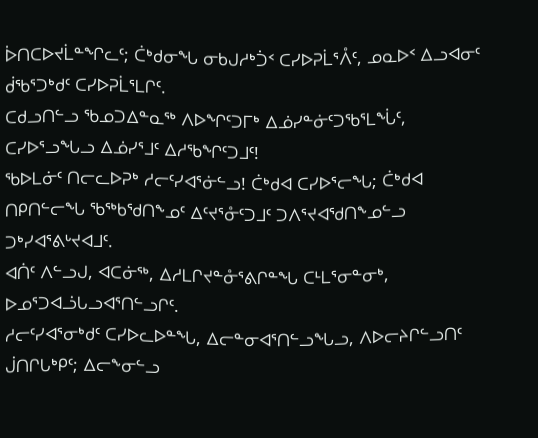ᐆᑎᑕᐅᔪᒫᓐᖏᓚᑦ; ᑖᒃᑯᓂᖓ ᓂᑲᒍᓱᒃᑑᑉ ᑕᓯᐅᕈᒫᕐᐰᑦ, ᓄᓇᐅᑉ ᐃᓗᐊᓂᑦ ᑰᖃᕐᑐᒃᑯᑦ ᑕᓯᐅᕈᒫᕐᒪᒋᑦ.
ᑕᑯᓗᑎᓪᓗ ᖃᓄᑐᐃᓐᓇᖅ ᐱᐅᖏᑦᑐᒥᒃ ᐃᓅᓯᓐᓃᑦᑐᖃᕐᒪᖔᑦ, ᑕᓯᐅᕐᓗᖓᓗ ᐃᓅᓯᕐᒧᑦ ᐃᓱᖃᖏᑦᑐᒧᑦ!
ᖃᐅᒪᓃᑦ ᑎᓕᓚᐅᕈᒃ ᓱᓕᑦᓯᐊᕐᓃᓪᓗ! ᑖᒃᑯᐊ ᑕᓯᐅᕐᓕᖓ; ᑖᒃᑯᐊ ᑎᑭᑎᓪᓕᖓ ᖃᖅᑲᖁᑎᖕᓄᑦ ᐃᑦᔪᕐᓁᑦᑐᒧᑦ ᑐᐱᕐᔪᐊᖁᑎᖕᓄᓪᓗ ᑐᒃᓯᐊᕐᕕᒡᔪᐊᒧᑦ.
ᐊᑏᑦ ᐱᓪᓗᒍ, ᐊᑕᓃᖅ, ᐃᓱᒪᒋᔪᓐᓁᕐᕕᒋᓐᖓ ᑕᒻᒪᕐᓂᓐᓂᒃ, ᐅᓄᕐᑐᐊᓘᒐᓗᐊᕐᑎᓪᓗᒋᑦ.
ᓱᓕᑦᓯᐊᕐᓂᒃᑯᑦ ᑕᓯᐅᓚᐅᓐᖓ, ᐃᓕᓐᓂᐊᕐᑎᓪᓗᖓᓗ, ᐱᐅᓕᔨᒋᓪᓗᑎᑦ ᒎᑎᒋᒐᒃᑭᑦ; ᐃᓕᖕᓂᓪᓗ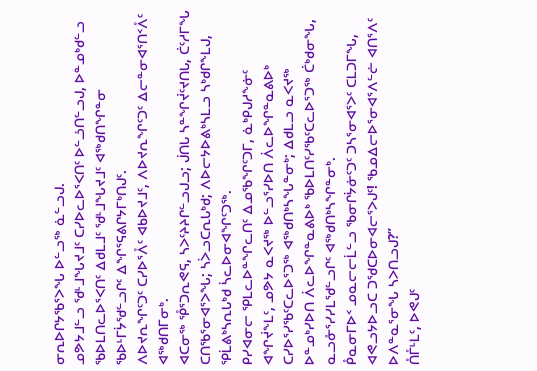ᓂᕆᐅᒋᔭᖃᕐᐳᖓ ᐅᓪᓗᖅ ᓈᓪᓗᒍ.
ᓄᕗᔭᒧᓪᓗ ᖁᒻᒧᖓᔪᒧᑦ ᑕᓯᐅᓚᐅᕐᐸᑎᑦ ᐅᓪᓘᑎᓪᓗᒍ, ᐅᓐᓄᒃᑯᓪᓗ ᖃᐅᒪᑎᓚᐅᕐᐸᑎᑦ ᐃᑯᒪᒧᑦ ᖁᒻᒧᖓᔪᒧᑦ ᐊᖅᑯᑎᖏᓐᓂ ᖃᐅᒻᒥᔮᖁᓪᓗᒋᑦ ᐃᖏᕐᕋᕕᒋᔭᒥᒃᑎᒍᑦ.
ᐱᐅᔪᕆᖏᑦᑐᑦ ᑕᓯᐅᕐᐰᑦ ᐊᑲᐅᔪᒧᑦ, ᐱᐅᔪᕆᖏᑦᑐᑦ ᐃᓕᓐᓂᐊᕐᑎᑉᐰᑦ ᐊᖅᑯᑎᒥᓂᒃ.
ᐊᑕᓂᖅ ᕾᕐᑐᕆᕙᕋ, ᓴᐳᑦᔨᔨᒋᓪᓗᒍᓗ; ᒎᑎᒐ ᓴᓐᖏᔫᑦᔪᑎᒐ, ᑖᑦᓱᒥᖓ ᑕᑎᖃᕐᓂᐊᕐᐳᖓ; ᓴᐴᓗᑕᕆᒐᒃᑯ; ᐱᐅᓕᔭᐅᕕᒃᓴᒪᓗ ᓴᒃᑯᒋᖕᒪᒍ, ᕿᒫᕕᒃᓴᕆᒐᒃᑯ ᓵᓚᐅᓂᐊᖏᑦᑐᖅ.
ᑭᓯᐊᓂᓕ ᕿᒪᓚᐅᓐᖏᓚᑎᑦ ᐃᓄᖃᖏᑦᑐᒥ, ᓈᒃᑭᒍᓱᖕᓃᑦ ᐊᖏᔫᖕᒪᑦ, ᓄᕗᔭ ᓇᐸᔪᖅ ᐅᓪᓗᕐᓯᐅᑎ ᐲᓚᐅᖏᓐᓇᕕᐅᒃ ᑕᓯᐅᕐᓯᖃᑦᑕᓚᐅᕐᑐᖅ ᐊᖅᑯᑎᒃᓴᖓᓐᓂᒃ; ᐃᑯᒪᓗ ᓇᐸᔪᖅ ᐅᓐᓄᒃᓯᐅᑎ ᐲᓚᐅᖏᓐᓇᕕᐅᒃ ᖃᐅᒪᑎᑦᓯᖃᑦᑕᓚᐅᕐᑐᖅ ᑖᒃᑯᓂᖓ, ᓇᓗᓁᕐᓯᓯᒪᖁᓪᓗᒋᑦ ᐊᖅᑯᑎᒃᓴᖏᓐᓂᒃ.
ᑬᓇᓂᒥᐅᑉ ᓄᓇᓕᓕᒫᓪᓗ ᖃᓂᒋᔮᓃᑦᑐᑦ ᑐᓴᕐᓂᐊᕐᐳᑦ ᑕᒪᑐᒥᖓ, ᐊᕙᓗᔭᐅᓗᑕ ᑐᖁᑕᐅᓂᐊᓕᕐᐳᒍᑦ! ᖃᓄᐃᓕᐅᕐᓂᐊᕐᐱᓪᓖ ᐊᑎᕐᐱᑦ ᐅᐱᓐᓇᕐᓂᖓ ᓴᐳᑎᓗᒍ?”
ᑍᒤᒻᒪᑦ, ᐅᕙᒍᑦ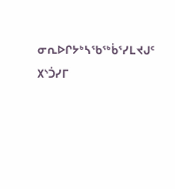ᓂᕆᐅᒋᔭᒃᓴᖃᖅᑳᕐᓯᒪᔪᒍᑦ ᙭ᔅᑑᓯᒥ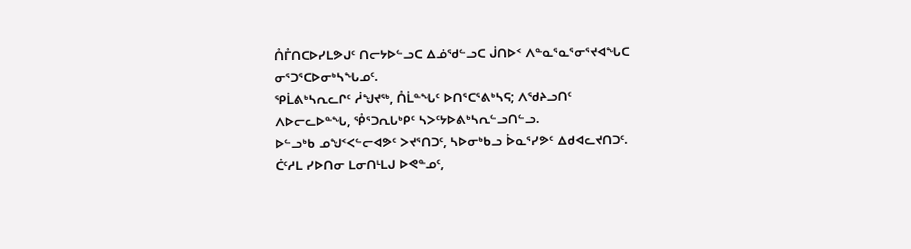ᑍᒤᑎᑕᐅᓯᒪᕗᒍᑦ ᑎᓕᔭᐅᓪᓗᑕ ᐃᓅᖁᓪᓗᑕ ᒎᑎᐅᑉ ᐱᓐᓇᕐᓇᕐᓂᕐᔪᐊᖓᑕ ᓂᕐᑐᕐᑕᐅᓂᒃᓴᖓᓄᑦ.
ᕿᒫᕕᒃᓴᕆᓚᒋᑦ ᓲᖑᔪᖅ, ᑍᒫᓐᖓᑦ ᐅᑎᕐᑕᕐᕕᒃᓴᕋ; ᐱᖁᔨᓗᑎᑦ ᐱᐅᓕᓚᐅᓐᖓ, ᕾᕐᑐᕆᒐᒃᑭᑦ ᓴᐳᑦᔭᐅᕕᒃᓴᕆᓪᓗᑎᓪᓗ.
ᐅᓪᓗᒃᑲ ᓄᖑᑉᐸᓪᓕᐊᕗᑦ ᐳᔪᕐᑎᑐᑦ, ᓴᐅᓂᒃᑲᓗ ᐆᓇᕐᓯᕗᑦ ᐃᑯᐊᓚᔪᑎᑐᑦ.
ᑖᑦᓱᒪ ᓯᐅᑎᓂ ᒪᓂᑎᒻᒪᒍ ᐅᕙᓐᓄᑦ,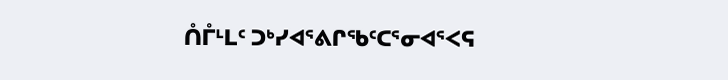ᑍᒤᒻᒪᑦ ᑐᒃᓯᐊᕐᕕᒋᖃᑦᑕᕐᓂᐊᕐᐸᕋ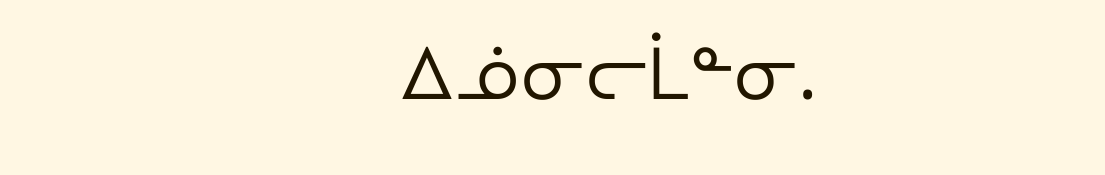ᐃᓅᓂᓕᒫᓐᓂ.